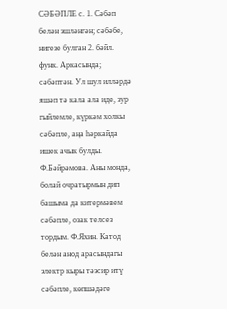СӘБӘПЛЕ с. 1. Сәбәп белән эшләнгән; сәбәбе, нигезе булган 2. бәйл. функ. Аркасында; сәбәптән. Ул шул илләрдә яшәп тә кала ала иде, зур гыйлемле, күркәм холкы сәбәпле, аңа һәркайда ишек ачык булды. Ф.Бәйрәмова. Аны монда, болай очратырмын дип башыма да китермәвем сәбәпле, озак телсез тордым. Ф.Яхин. Катод белән анод арасындагы электр кыры тәэсир итү сәбәпле, көпшәдәге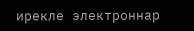ирекле электроннар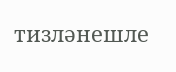тизләнешле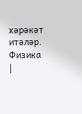хәрәкәт итәләр. Физика |